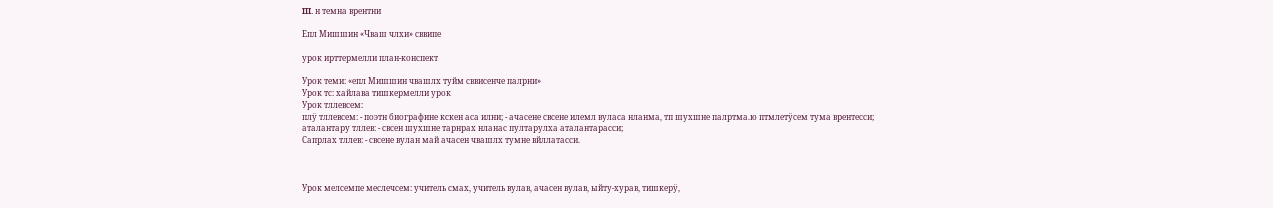III. н темна врентни

Епл Мишшин «Чваш члхи» сввипе

урок ирттермелли план-конспект

Урок теми: «епл Мишшин чвашлх туйм сввисенче палрни»
Урок тс: хайлава тишкермелли урок
Урок тллевсем:
плÿ тллевсем: - поэтн биографине кскен аса илни; - ачасене свсене илемл вуласа нланма, тп шухшне палртма.ю птмлетÿсем тума врентесси;
аталантару тллев: - свсен шухшне тарнрах нланас пултарулха аталантарасси;
Сапрлах тллев: - свсене вулан май ачасен чвашлх тумне вйллатасси.



Урок мелсемпе меслечсем: учитель смах, учитель вулав, ачасен вулав, ыйту-хурав, тишкерÿ,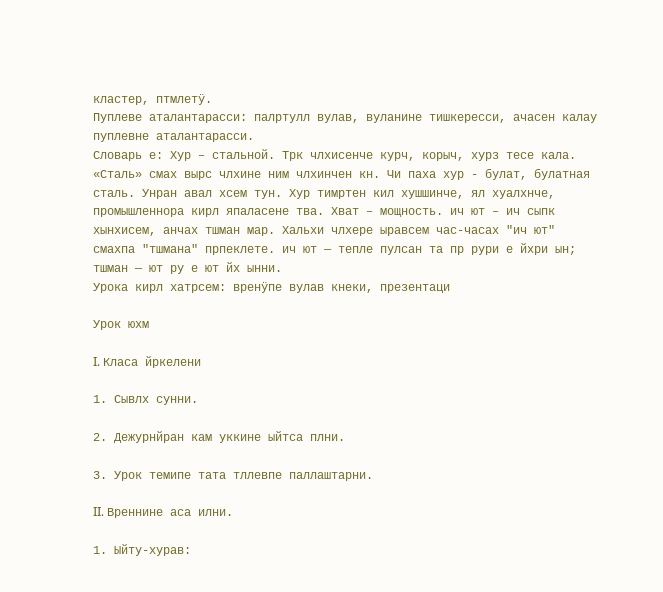кластер, птмлетÿ.
Пуплеве аталантарасси: палртулл вулав, вуланине тишкересси, ачасен калау пуплевне аталантарасси.
Словарь е: Хур – стальной. Трк члхисенче курч, корыч, хурз тесе кала. «Сталь» смах вырс члхине ним члхинчен кн. Чи паха хур - булат, булатная сталь. Унран авал хсем тун. Хур тимртен кил хушшинче, ял хуалхнче, промышленнора кирл япаласене тва. Хват – мощность. ич ют – ич сыпк хынхисем, анчах тшман мар. Хальхи члхере ыравсем час-часах "ич ют" смахпа "тшмана" прпеклете. ич ют — тепле пулсан та пр рури е йхри ын; тшман — ют ру е ют йх ынни.
Урока кирл хатрсем: вренÿпе вулав кнеки, презентаци

Урок юхм

I. Класа йркелени

1. Сывлх сунни.

2. Дежурнйран кам уккине ыйтса плни.

3. Урок темипе тата тллевпе паллаштарни.

II. Вреннине аса илни.

1. Ыйту-хурав: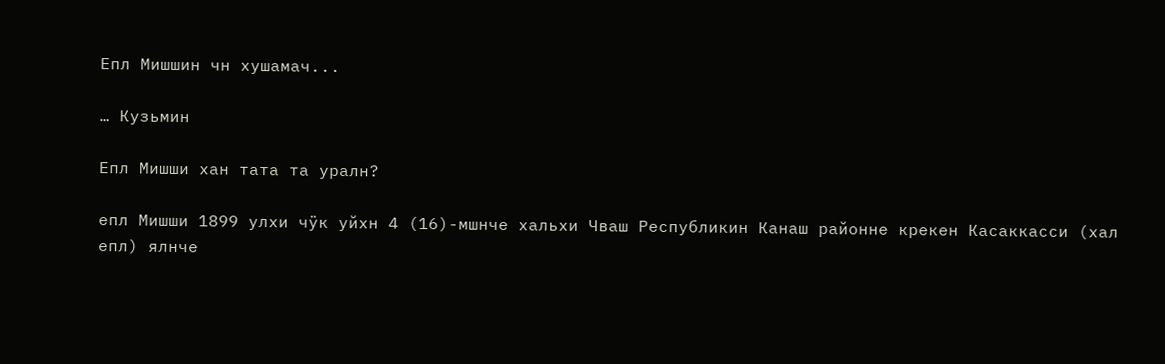Епл Мишшин чн хушамач...

… Кузьмин

Епл Мишши хан тата та уралн?

епл Мишши 1899 улхи чÿк уйхн 4 (16)-мшнче хальхи Чваш Республикин Канаш районне крекен Касаккасси (хал епл) ялнче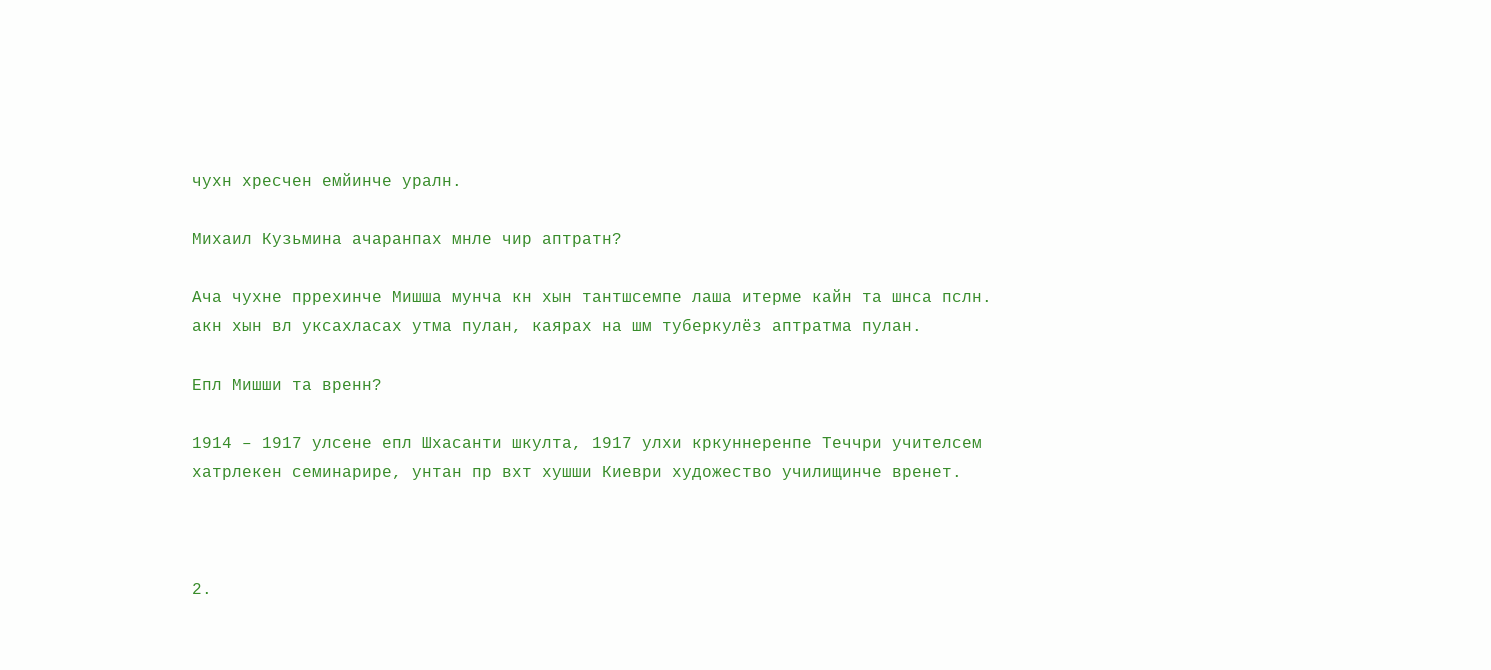чухн хресчен емйинче уралн.

Михаил Кузьмина ачаранпах мнле чир аптратн?

Ача чухне пррехинче Мишша мунча кн хын тантшсемпе лаша итерме кайн та шнса пслн. акн хын вл уксахласах утма пулан, каярах на шм туберкулёз аптратма пулан.

Епл Мишши та вренн?

1914 – 1917 улсене епл Шхасанти шкулта, 1917 улхи кркуннеренпе Теччри учителсем хатрлекен семинарире, унтан пр вхт хушши Киеври художество училищинче вренет.



2.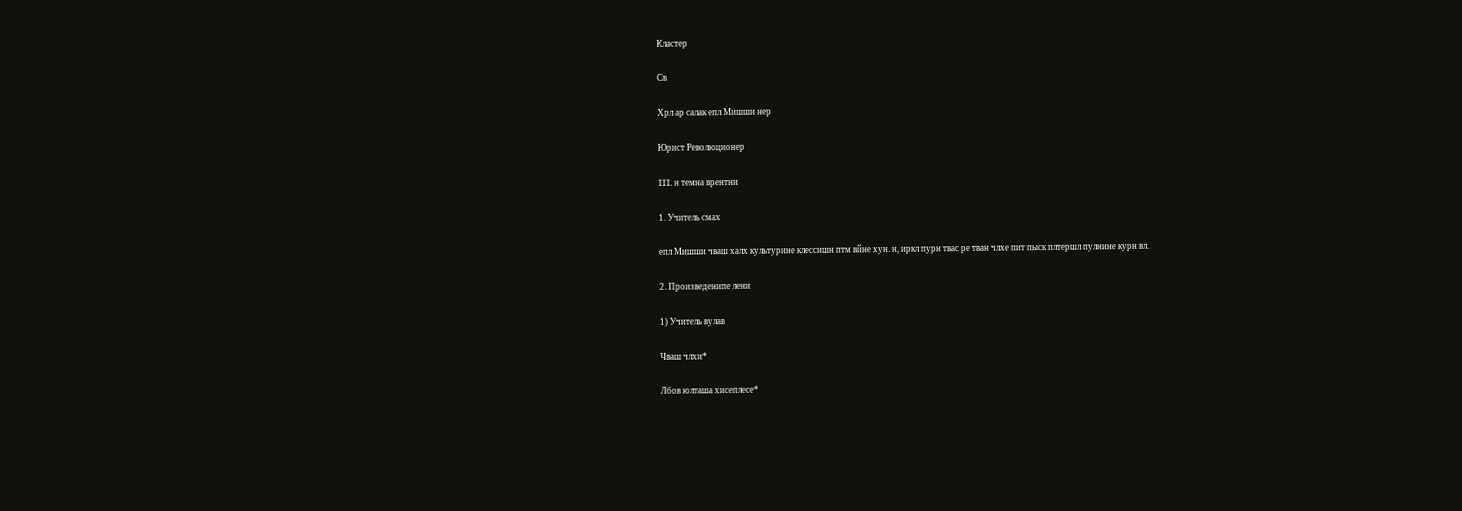Кластер

Св

Хрл ар салак епл Мишши нер

Юрист Революционер

III. н темна врентни

1. Учитель смах

епл Мишши чваш халх культурине клессишн птм вйне хун. н, иркл пурн твас ре тван члхе пит пыск плтершл пулнине курн вл.

2. Произведенипе лени

1) Учитель вулав

Чвaш члхи*

Лбов юлташа хисеплесе*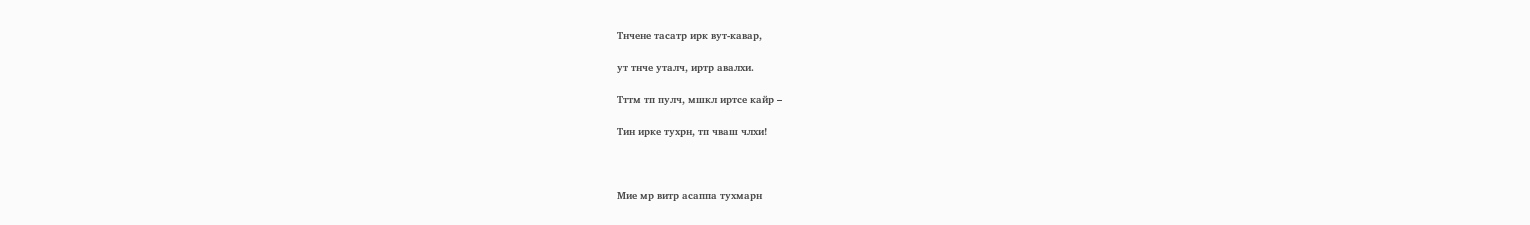Тнчене тасатр ирк вут-кавар,

ут тнче уталч, иртр авалхи.

Тттм тп пулч, мшкл иртсе кайр –

Тин ирке тухрн, тп чваш члхи!



Мие мр витр асаппа тухмарн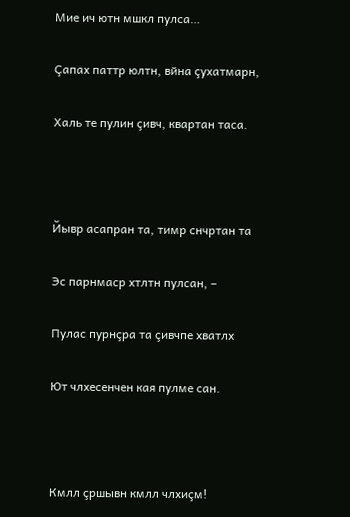Мие ич ютн мшкл пулса…

Çапах паттр юлтн, вйна çухатмарн,

Халь те пулин çивч, квартан таса.



Йывр асапран та, тимр снчртан та

Эс парнмаср хтлтн пулсан, –

Пулас пурнçра та çивчпе хватлх

Ют члхесенчен кая пулме сан.



Кмлл çршывн кмлл члхиçм!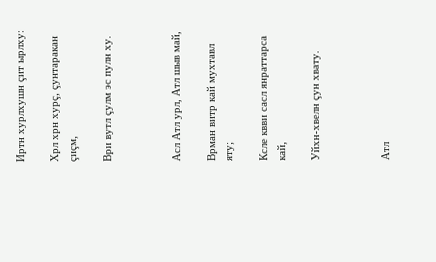Иртн хурлхушн çит ырлху:

Хрл хрн хурç, çунтаракан çиçм,

Ври вутл çулм эс пулн ху.



Асл Атл урл, Атл шыв май,

Врман витр кай мухтавл яту;

Ксле квви сасл янраттарса кай,

Уйхн-хвелн çун хвату.



Атл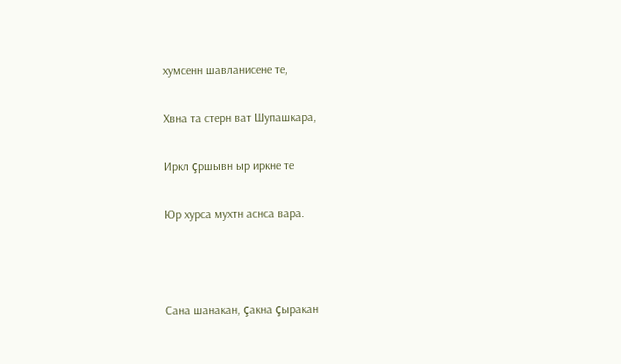хумсенн шавланисене те,

Хвна та стерн ват Шупашкара,

Иркл çршывн ыр иркне те

Юр хурса мухтн аснса вара.



Сана шанакан, çакна çыракан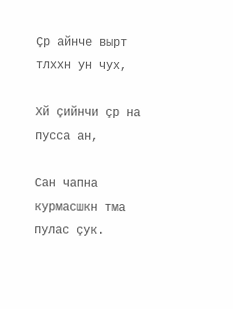Çр айнче вырт тлххн ун чух,

Хй çийнчи çр на пусса ан,

Сан чапна курмасшкн тма пулас çук.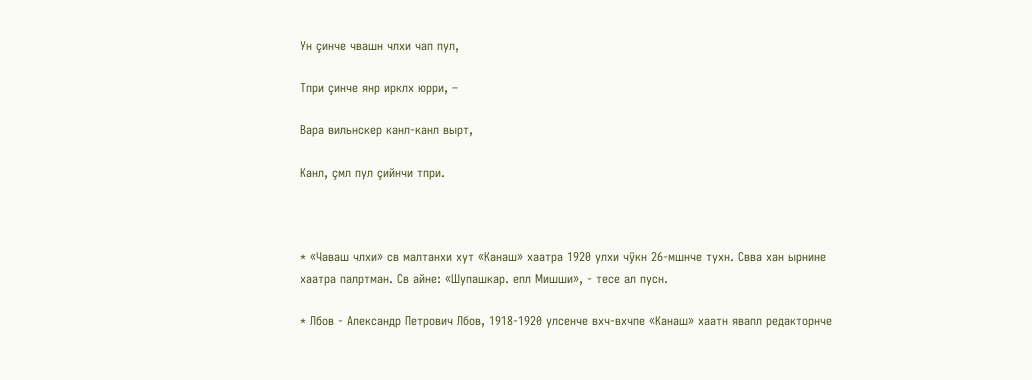Ун çинче чвашн члхи чап пул,

Тпри çинче янр ирклх юрри, –

Вара вильнскер канл-канл вырт,

Канл, çмл пул çийнчи тпри.



* «Чаваш члхи» св малтанхи хут «Канаш» хаатра 1920 улхи чÿкн 26-мшнче тухн. Свва хан ырнине хаатра палртман. Св айне: «Шупашкар. епл Мишши», - тесе ал пусн.

* Лбов - Александр Петрович Лбов, 1918-1920 улсенче вхч-вхчпе «Канаш» хаатн явапл редакторнче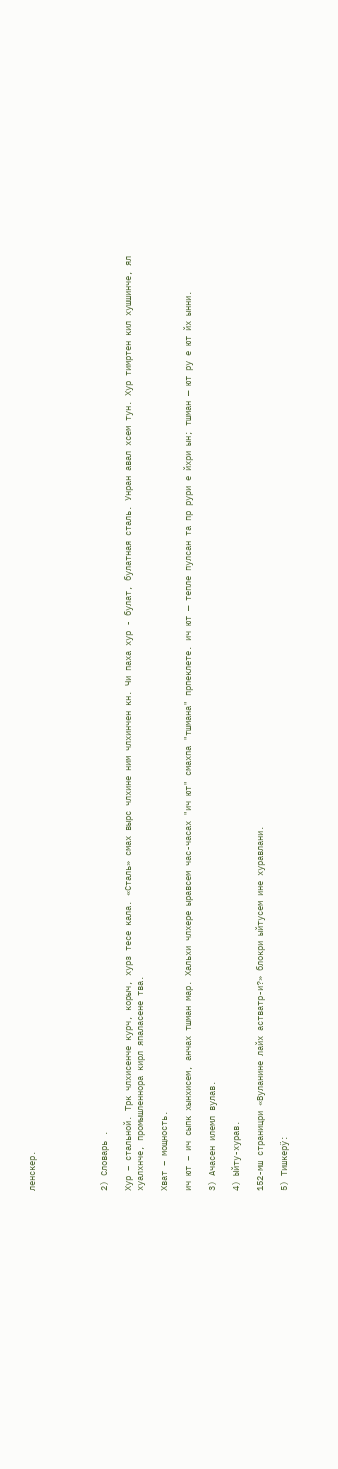ленскер.





2) Словарь .

Хур – стальной. Трк члхисенче курч, корыч, хурз тесе кала. «Сталь» смах вырс члхине ним члхинчен кн. Чи паха хур - булат, булатная сталь. Унран авал хсем тун. Хур тимртен кил хушшинче, ял хуалхнче, промышленнора кирл япаласене тва.

Хват – мощность.

ич ют – ич сыпк хынхисем, анчах тшман мар. Хальхи члхере ыравсем час-часах "ич ют" смахпа "тшмана" прпеклете. ич ют — тепле пулсан та пр рури е йхри ын; тшман — ют ру е ют йх ынни.

3) Ачасен илемл вулав.

4) Ыйту-хурав.

152-мш страницри «Вуланине лайх астватр-и?» блокри ыйтусем ине хуравлани.

5) Тишкерÿ: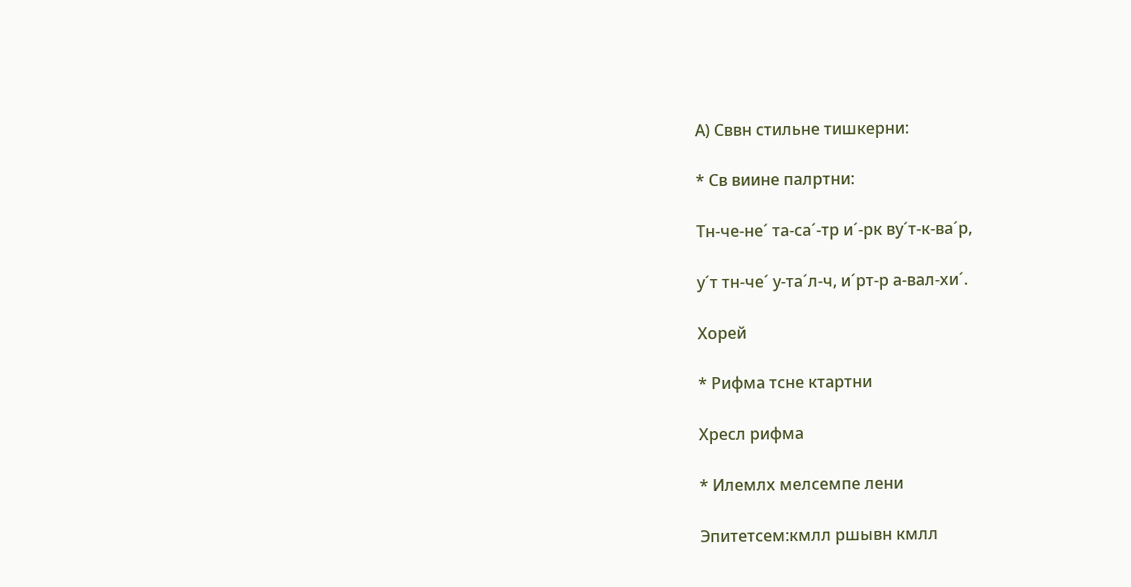А) Сввн стильне тишкерни:

* Св виине палртни:

Тн-че-не´ та-са´-тр и´-рк ву´т-к-ва´р,

у´т тн-че´ у-та´л-ч, и´рт-р а-вал-хи´.

Хорей

* Рифма тсне ктартни

Хресл рифма

* Илемлх мелсемпе лени

Эпитетсем:кмлл ршывн кмлл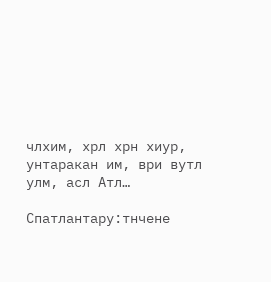члхим, хрл хрн хиур, унтаракан им, ври вутл улм, асл Атл…

Спатлантару:тнчене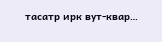тасатр ирк вут-квар…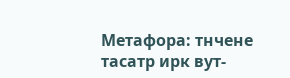Метафора: тнчене тасатр ирк вут-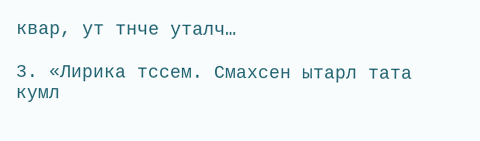квар, ут тнче уталч…

3. «Лирика тссем. Смахсен ытарл тата кумл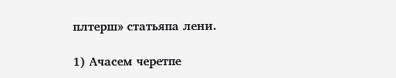плтерш» статьяпа лени.

1) Ачасем черетпе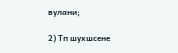вулани;

2) Тп шухшсене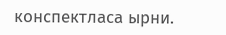конспектласа ырни.